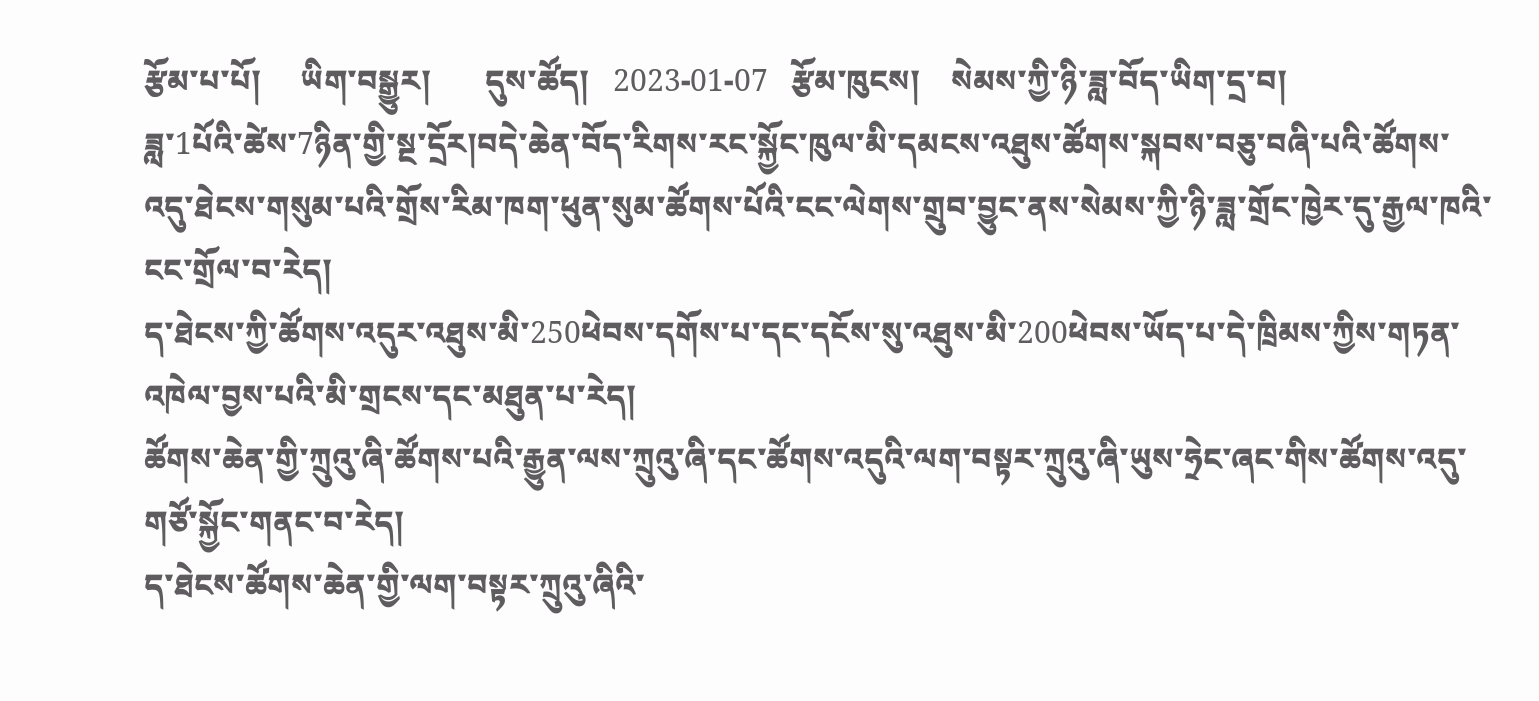རྩོམ་པ་པོ།     ཡིག་བསྒྱུར།       དུས་ཚོད།   2023-01-07   རྩོམ་ཁུངས།    སེམས་ཀྱི་ཉི་ཟླ་བོད་ཡིག་དྲ་བ།
ཟླ་1པོའི་ཚེས་7ཉིན་གྱི་སྔ་དྲོར།བདེ་ཆེན་བོད་རིགས་རང་སྐྱོང་ཁུལ་མི་དམངས་འཐུས་ཚོགས་སྐབས་བཅུ་བཞི་པའི་ཚོགས་འདུ་ཐེངས་གསུམ་པའི་གྲོས་རིམ་ཁག་ཕུན་སུམ་ཚོགས་པོའི་ངང་ལེགས་གྲུབ་བྱུང་ནས་སེམས་ཀྱི་ཉི་ཟླ་གྲོང་ཁྱེར་དུ་རྒྱལ་ཁའི་ངང་གྲོལ་བ་རེད།
ད་ཐེངས་ཀྱི་ཚོགས་འདུར་འཐུས་མི་250ཕེབས་དགོས་པ་དང་དངོས་སུ་འཐུས་མི་200ཕེབས་ཡོད་པ་དེ་ཁྲིམས་ཀྱིས་གཏན་འཁེལ་བྱས་པའི་མི་གྲངས་དང་མཐུན་པ་རེད།
ཚོགས་ཆེན་གྱི་ཀྲུའུ་ཞི་ཚོགས་པའི་རྒྱུན་ལས་ཀྲུའུ་ཞི་དང་ཚོགས་འདུའི་ལག་བསྟར་ཀྲུའུ་ཞི་ཡུས་ཧྲེང་ཞང་གིས་ཚོགས་འདུ་གཙོ་སྐྱོང་གནང་བ་རེད།
ད་ཐེངས་ཚོགས་ཆེན་གྱི་ལག་བསྟར་ཀྲུའུ་ཞིའི་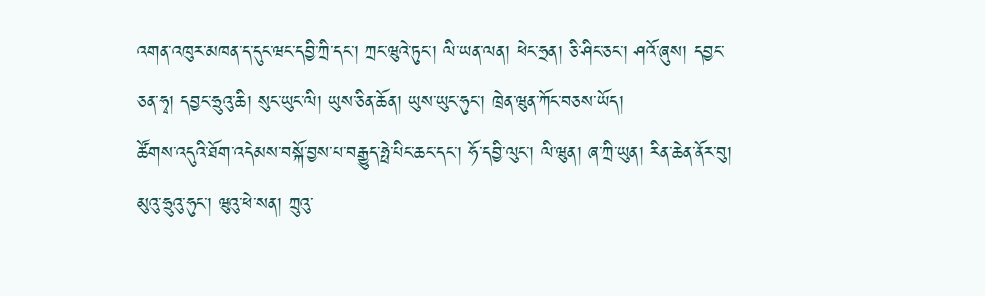འགན་འཁུར་མཁན་ད་དུང་ཝང་དབྱི་ཀྲི་དང་། ཀྲང་ཝུའེ་ཏུང་། ལི་ཡན་ལན། ཕེང་ཧྲན། ཅི་ཤིང་ཅང་། ཤའོ་ཞུས། དབྱང་ཅན་ཧྭ། དབྱང་ཧྲུའུ་ཆི། སུང་ཡུང་ལི། ཡུས་ཅིན་ཆོན། ཡུས་ཡུང་ཧུང་། ཁྲེན་ཝུན་ཀོང་བཅས་ཡོད།
ཚོགས་འདུའི་ཐོག་འདེམས་བསྐོ་བྱས་པ་བརྒྱུད་ཧྥེ་པིང་ཆང་དང་། ཧོ་དབྱི་ལུང་། ལི་ཝུན། ཞ་ཀྲི་ཡུན། རིན་ཆེན་ནོར་བུ། མུའུ་ཧྲུའུ་ཧུང་། ཝུའུ་ཕེ་སན། ཀྲུའུ་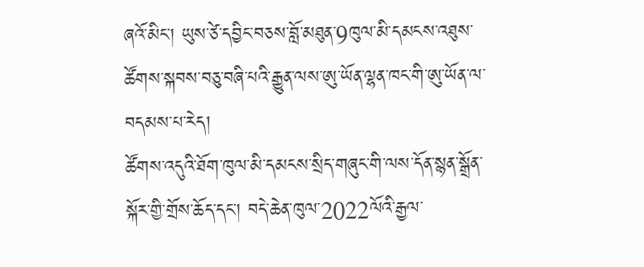ཞའོ་མིང་། ཡུས་ཙེ་དབྱིང་བཅས་བློ་མཐུན་9ཁུལ་མི་དམངས་འཐུས་ཚོགས་སྐབས་བཅུ་བཞི་པའི་རྒྱུན་ལས་ཨུ་ཡོན་ལྷན་ཁང་གི་ཨུ་ཡོན་ལ་བདམས་པ་རེད།
ཚོགས་འདུའི་ཐོག་ཁུལ་མི་དམངས་སྲིད་གཞུང་གི་ལས་དོན་སྙན་སྒྲོན་སྐོར་གྱི་གྲོས་ཆོད་དང་། བདེ་ཆེན་ཁུལ་2022ལོའི་རྒྱལ་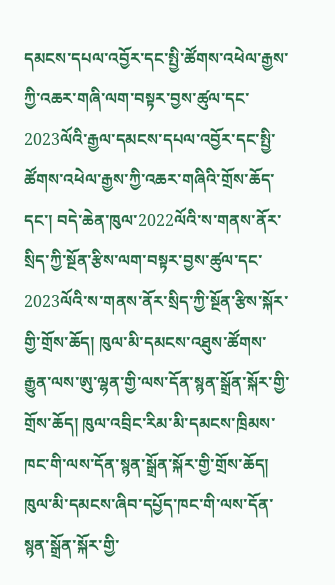དམངས་དཔལ་འབྱོར་དང་སྤྱི་ཚོགས་འཕེལ་རྒྱས་ཀྱི་འཆར་གཞི་ལག་བསྟར་བྱས་ཚུལ་དང་2023ལོའི་རྒྱལ་དམངས་དཔལ་འབྱོར་དང་སྤྱི་ཚོགས་འཕེལ་རྒྱས་ཀྱི་འཆར་གཞིའི་གྲོས་ཆོད་དང་། བདེ་ཆེན་ཁུལ་2022ལོའི་ས་གནས་ནོར་སྲིད་ཀྱི་སྔོན་རྩིས་ལག་བསྟར་བྱས་ཚུལ་དང་2023ལོའི་ས་གནས་ནོར་སྲིད་ཀྱི་སྔོན་རྩིས་སྐོར་གྱི་གྲོས་ཆོད། ཁུལ་མི་དམངས་འཐུས་ཚོགས་རྒྱུན་ལས་ཨུ་ལྷན་གྱི་ལས་དོན་སྙན་སྒྲོན་སྐོར་གྱི་གྲོས་ཆོད། ཁུལ་འབྲིང་རིམ་མི་དམངས་ཁྲིམས་ཁང་གི་ལས་དོན་སྙན་སྒྲོན་སྐོར་གྱི་གྲོས་ཆོད། ཁུལ་མི་དམངས་ཞིབ་དཔྱོད་ཁང་གི་ལས་དོན་སྙན་སྒྲོན་སྐོར་གྱི་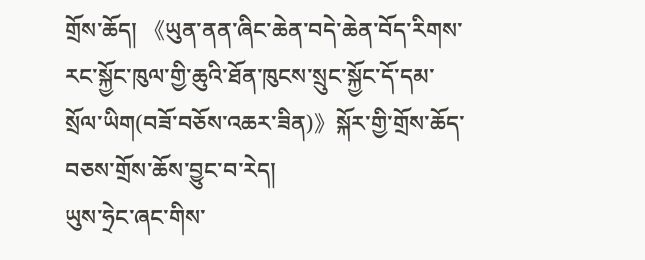གྲོས་ཆོད། 《ཡུན་ནན་ཞིང་ཆེན་བདེ་ཆེན་བོད་རིགས་རང་སྐྱོང་ཁུལ་གྱི་ཆུའི་ཐོན་ཁུངས་སྲུང་སྐྱོང་དོ་དམ་སྲོལ་ཡིག(བཟོ་བཅོས་འཆར་ཟིན)》སྐོར་གྱི་གྲོས་ཆོད་བཅས་གྲོས་ཆོས་བྱུང་བ་རེད།
ཡུས་ཧྲེང་ཞང་གིས་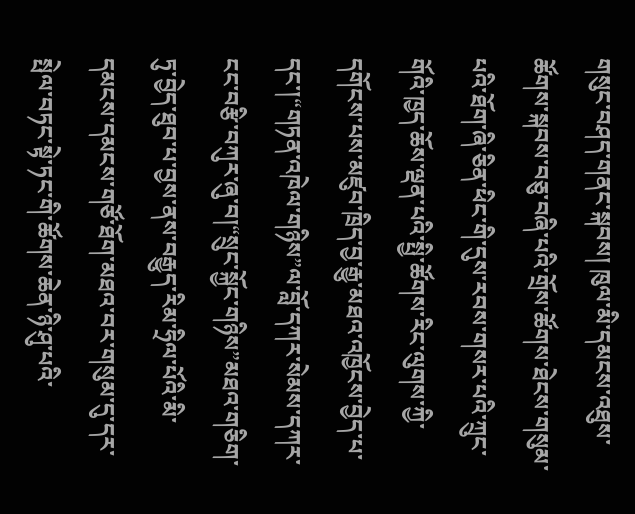གསུང་བཤད་གནང་སྐབས། ཁུལ་མི་དམངས་འཐུས་ཚོགས་སྐབས་བཅུ་བཞི་པའི་གྲོས་ཚོགས་ཐེངས་གསུམ་པའི་ཐོག་ཞི་ཅིན་ཕིང་གི་དུས་རབས་གསར་པའི་ཀྲུང་གོའི་ཁྱད་ཆོས་ལྡན་པའི་སྤྱི་ཚོགས་རིང་ལུགས་ཀྱི་དགོངས་པས་མཛུབ་ཁྲིད་བྱ་རྒྱུ་མཐའ་འཁྱོངས་བྱེད་པ་དང་།“གཏན་འཁེལ་གཉིས”ལ་བློ་དཀར་སེམས་དཀར་ངང་བརྩི་བཀུར་ཞུ་བ།“སྲུང་སྐྱོང་གཉིས”མཐའ་གཅིག་ཏུ་བྱེད་ཐུབ་པ་བྱས་ནས་བརྒྱུད་རིམ་ཧྲིལ་པོའི་མི་དམངས་དམངས་གཙོ་ཐོག་མཐའ་བར་གསུམ་དུ་དར་སྤེལ་བཏང་སྟེ་ཏང་གི་ཚོགས་ཆེན་ཉི་ཤུ་པའི་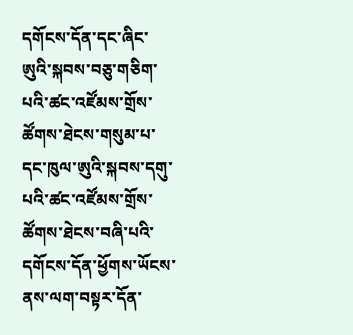དགོངས་དོན་དང་ཞིང་ཨུའི་སྐབས་བཅུ་གཅིག་པའི་ཚང་འཛོམས་གྲོས་ཚོགས་ཐེངས་གསུམ་པ་དང་ཁུལ་ཨུའི་སྐབས་དགུ་པའི་ཚང་འཛོམས་གྲོས་ཚོགས་ཐེངས་བཞི་པའི་དགོངས་དོན་ཕྱོགས་ཡོངས་ནས་ལག་བསྟར་དོན་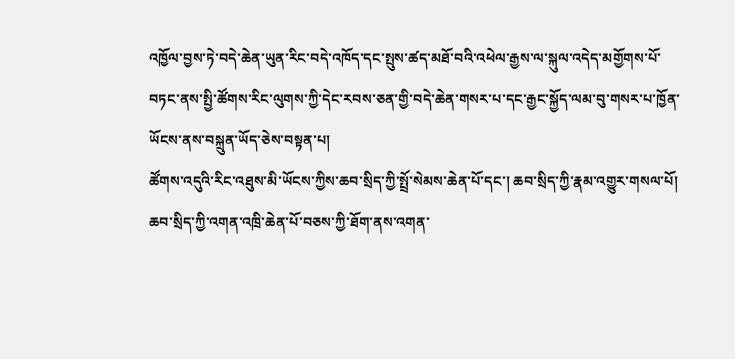འཁྱོལ་བྱས་ཏེ་བདེ་ཆེན་ཡུན་རིང་བདེ་འཁོད་དང་སྤུས་ཚད་མཐོ་བའི་འཕེལ་རྒྱས་ལ་སྐུལ་འདེད་མགྱོགས་པོ་བཏང་ནས་སྤྱི་ཚོགས་རིང་ལུགས་ཀྱི་དེང་རབས་ཅན་གྱི་བདེ་ཆེན་གསར་པ་དང་རྒྱང་སྐྱོད་ལམ་བུ་གསར་པ་ཁྱོན་ཡོངས་ནས་བསྐྲུན་ཡོད་ཅེས་བསྟན་པ།
ཚོགས་འདུའི་རིང་འཐུས་མི་ཡོངས་ཀྱིས་ཆབ་སྲིད་ཀྱི་སྤྲོ་སེམས་ཆེན་པོ་དང་། ཆབ་སྲིད་ཀྱི་རྣམ་འགྱུར་གསལ་པོ། ཆབ་སྲིད་ཀྱི་འགན་འཁྲི་ཆེན་པོ་བཅས་ཀྱི་ཐོག་ནས་འགན་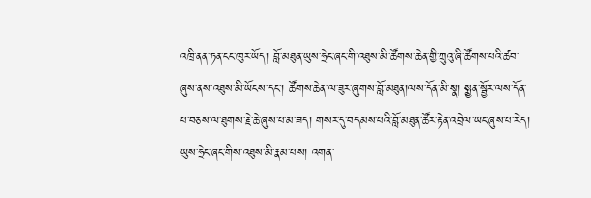འཁྲི་ནན་ཏན་ངང་ཁུར་ཡོད། བློ་མཐུན་ཡུས་ཧྲེང་ཞང་གི་འཐུས་མི་ཚོགས་ཆེན་གྱི་ཀྲུའུ་ཞི་ཚོགས་པའི་ཚབ་ཞུས་ནས་འཐུས་མི་ཡོངས་དང་། ཚོགས་ཆེན་ལ་ཟུར་ཞུགས་བློ་མཐུན།ལས་དོན་མི་སྣ། སྨྱན་སྦྱོར་ལས་དོན་པ་བཅས་ལ་ཐུགས་རྗེ་ཆེ་ཞུས་པ་མ་ཟད། གསར་དུ་བདམས་པའི་བློ་མཐུན་ཚོར་རྟེན་འབྲེལ་ཡང་ཞུས་པ་རེད།
ཡུས་ཧྲེང་ཞང་གིས་འཐུས་མི་རྣམ་པས། འགན་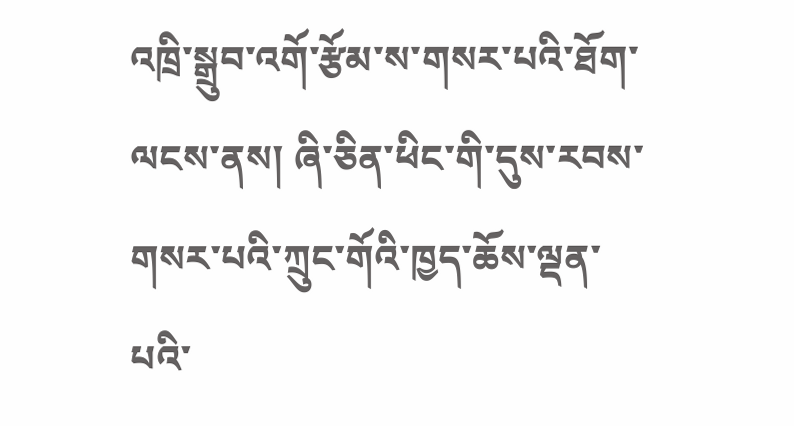འཁྲི་སྒྲུབ་འགོ་རྩོམ་ས་གསར་པའི་ཐོག་ལངས་ནས། ཞི་ཅིན་ཕིང་གི་དུས་རབས་གསར་པའི་ཀྲུང་གོའི་ཁྱད་ཆོས་ལྡན་པའི་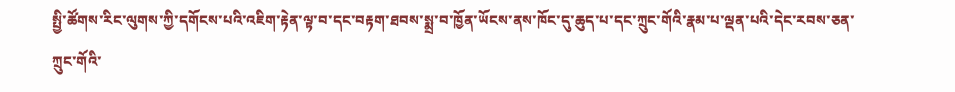སྤྱི་ཚོགས་རིང་ལུགས་ཀྱི་དགོངས་པའི་འཇིག་རྟེན་ལྟ་བ་དང་བརྟག་ཐབས་སྨྲ་བ་ཁྱོན་ཡོངས་ནས་ཁོང་དུ་ཆུད་པ་དང་ཀྲུང་གོའི་རྣམ་པ་ལྡན་པའི་དེང་རབས་ཅན་ཀྲུང་གོའི་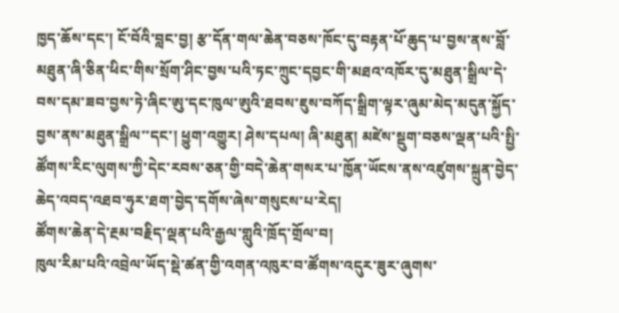ཁྱད་ཆོས་དང་། ངོ་བོའི་བླང་བྱ། རྩ་དོན་གལ་ཆེན་བཅས་ཁོང་དུ་བརྟན་པོ་ཆུད་པ་བྱས་ནས་བློ་མཐུན་ཞི་ཅིན་ཕིང་གིས་སྲོག་ཤིང་བྱས་པའི་ཏང་ཀྲུང་དབྱང་གི་མཐའ་འཁོར་དུ་མཐུན་སྒྲིལ་དེ་བས་དམ་ཟབ་བྱས་ཏེ་ཞིང་ཨུ་དང་ཁུལ་ཨུའི་ཐབས་ཇུས་བཀོད་སྒྲིག་ལྟར་ཞུམ་མེད་མདུན་སྐྱོད་བྱས་ནས་མཐུན་སྒྲིལ་་དང་། ཕྱུག་འགྱུར། ཤེས་དཔལ། ཞི་མཐུན། མཛེས་སྡུག་བཅས་ལྡན་པའི་སྤྱི་ཚོགས་རིང་ལུགས་ཀྱི་དེང་རབས་ཅན་གྱི་བདེ་ཆེན་གསར་པ་ཁྱོན་ཡོངས་ནས་འཛུགས་སྐྲུན་བྱེད་ཆེད་འབད་འཐབ་ཧུར་ཐག་བྱེད་དགོས་ཞེས་གསུངས་པ་རེད།
ཚོགས་ཆེན་དེ་རྔམ་བརྗིད་ལྡན་པའི་རྒྱལ་གླུའི་ཁྲོད་གྲོལ་བ།
ཁུལ་རིམ་པའི་འབྲེལ་ཡོད་སྡེ་ཚན་གྱི་འགན་འཁུར་བ་ཚོགས་འདུར་ཟུར་ཞུགས་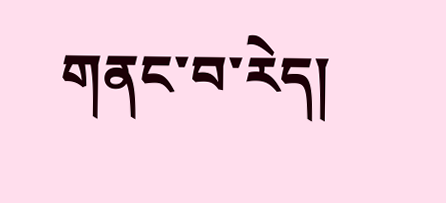གནང་བ་རེད།